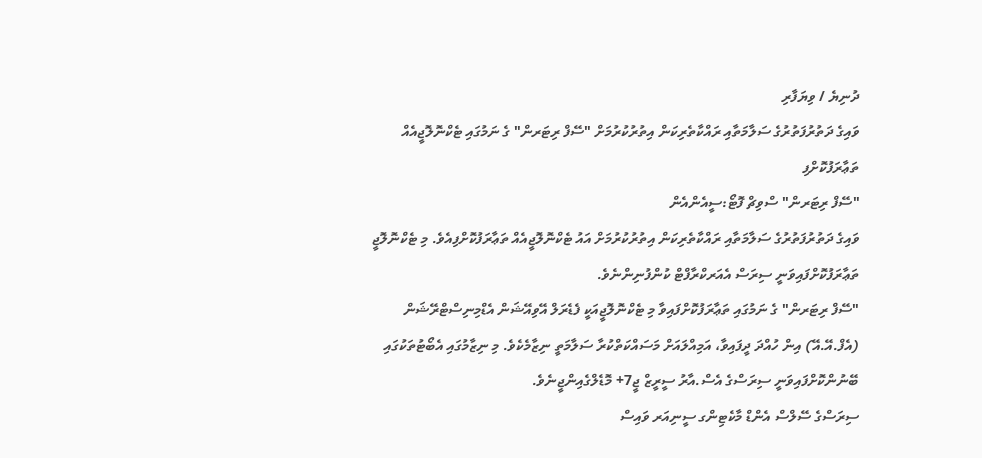ދުނިޔެ / ވިޔަފާރި
ވައިގެ ދަތުރުފަތުރުގެ ސަލާމަތާއި ރައްކާތެރިކަން އިތުރުކުރުމަށް "ސޭފް ރިޓަރން" ގެ ނަމުގައި ޓެކްނޮލޮޖީއެއް ތަޢާރަފުކޮށްފި
"ސޭފް ރިޓަރން" ސްވިޗް ފޮޓޯ:ސީއެންއެން
ވައިގެ ދަތުރުފަތުރުގެ ސަލާމަތާއި ރައްކާތެރިކަން އިތުރުކުރުމަށް އައު ޓެކްނޮލޮޖީއެއް ތަޢާރަފުކޮށްފިއެވެ. މި ޓެކްނޮލޮޖީ ތަޢާރަފުކޮށްފައިވަނީ ސިރަސް އެއަރކްރާފްޓް ކުންފުނިންނެވެ.
"ސޭފް ރިޓަރން" ގެ ނަމުގައި ތަޢާރަފުކޮށްފައިވާ މި ޓެކްނޮލޮޖީއަކީ ފެޑެރަލް އޭވިއޭޝަން އެޑްމިނިސްޓްރޭޝަން (އެފް.އޭ.އޭ) އިން ހުއްދަ ދީފައިވާ، އަމިއްލައަށް މަސައްކަތްކުރާ ސަލާމަތީ ނިޒާމެކެވެ. މި ނިޒާމުގައި އެބޯޓުތަކުގައި ބޭނުންކޮށްފައިވަނީ ސިރަސްގެ އެސް.އާރު ސީރީޒް ޖީ7+ މޮޑެލްގެއިންޖީނެވެ.
ސިރަސްގެ ސޭލްސް އެންޑް މާކެޓިންގ ސީނިއަރ ވައިސް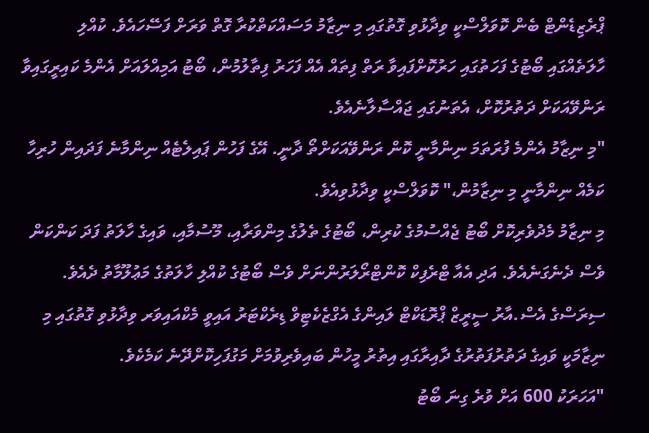ޕްރެޒިޑެންޓް ބެން ކޮވަލްސްކީ ވިދާޅުވި ގޮތުގައި މި ނިޒާމު މަސައްކަތްކުރާ ގޮތް ވަރަށް ފަސޭހައެވެ. ކުއްލި ހާލަތެއްގައި ބޯޓުގެ ފަހަތުގައި ހަރުކޮށްފައިވާ ރަތް ފިތައް އެއް ފަހަރު ފިތާލުމުން، ބޯޓު އަމިއްލައަށް އެންމެ ކައިރީގައިވާ ރަންވޭއަކަށް ދަތުރުކޮށް، އެތަނުގައި ޖައްސާލާނެއެވެ.
"މި ނިޒާމު އެންމެ ފުރަތަމަ ނިންމާނީ ކޮން ރަންވޭއަކަށްތޯ ދާނީ. އޭގެ ފަހުން ޕައިލެޓެއް ނިންމާނެ ފަދައިން ހުރިހާ ކަމެއް ނިންމާނީ މި ނިޒާމުން،" ކޮވަލްސްކީ ވިދާޅުވިއެވެ.
މި ނިޒާމު މެދުވެރިކޮށް ބޯޓު ޖެއްސުމުގެ ކުރިން، ބޯޓުގެ ތެލުގެ މިންވަރާއި، މޫސުމާއި، ވައިގެ ހާލަތު ފަދަ ކަންކަން ވެސް ދެނެގަނެއެވެ. އަދި އެއާ ޓްރެފިކް ކޮންޓްރޯލަރުންނަށް ވެސް ބޯޓުގެ ކުއްލި ހާލަތުގެ މަޢުލޫމާތު ދެއެވެ.
ސިރަސްގެ އެސް.އާރު ސީރީޒް ޕްރޮޑަކްޓް ލައިންގެ އެގްޒެކެޓިވް ޑިރެކްޓަރު އައިވީ މެކްއައިވަރ ވިދާޅުވި ގޮތުގައި މި ނިޒާމަކީ ވައިގެ ދަތުރުފަތުރުގެ ދާއިރާގައި އިތުރު މީހުން ބައިވެރިވުމަށް މަގުފަހިކޮށްދޭނެ ކަމެކެވެ.
"އަހަރަކު 600 އަށް ވުރެ ގިނަ ބޯޓު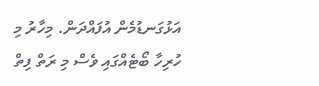އަޅުގަނޑުމެން އުފައްދަން. މިހާރު މި ހުރިހާ ބޯޓެއްގައި ވެސް މި ރަތް ފިތް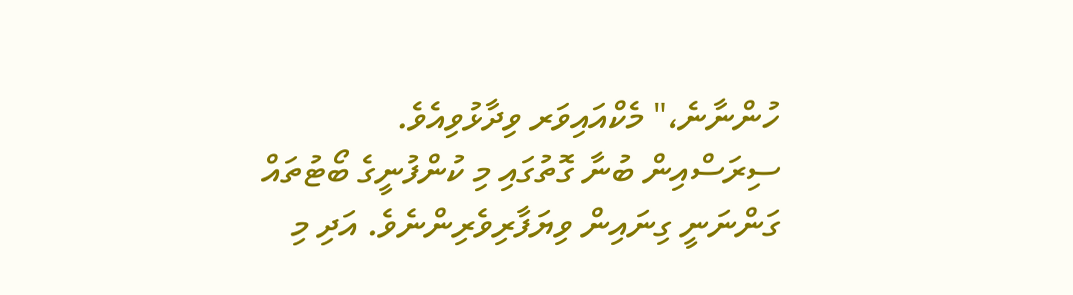ހުންނާނެ،" މެކްއައިވަރ ވިދާޅުވިއެވެ.
ސިރަސްއިން ބުނާ ގޮތުގައި މި ކުންފުނީގެ ބޯޓުތައް ގަންނަނީ ގިނައިން ވިޔަފާރިވެރިންނެވެ. އަދި މި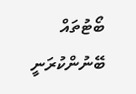ބޯޓުތައް ބޭނުންކުރަނީ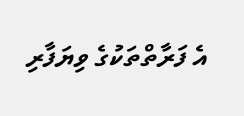އެ ފަރާތްތަކުގެ ވިޔަފާރި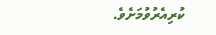ކުރިއެރުވުމަށެވެ.